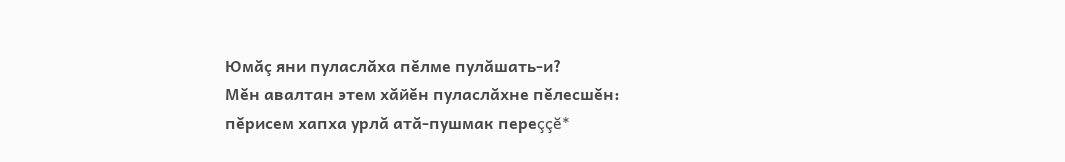Юмăç яни пуласлăха пĕлме пулăшать-и?
Мĕн авалтан этем хăйĕн пуласлăхне пĕлесшĕн: пĕрисем хапха урлă атă-пушмак переççĕ*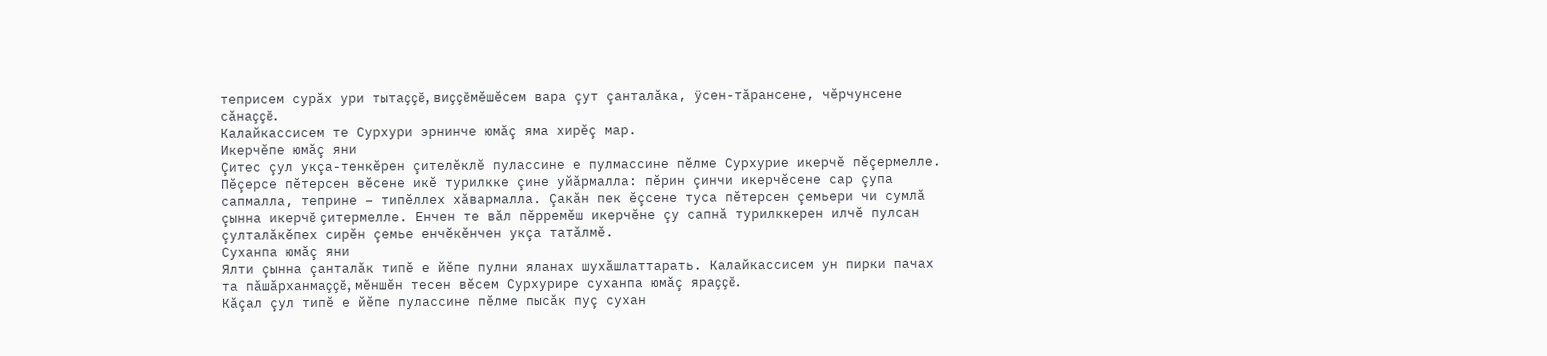теприсем сурăх ури тытаççĕ, виççĕмĕшĕсем вара çут çанталăка, ÿсен-тăрансене, чĕрчунсене сăнаççĕ.
Калайкассисем те Сурхури эрнинче юмăç яма хирĕç мар.
Икерчĕпе юмăç яни
Çитес çул укçа-тенкĕрен çителĕклĕ пулассине е пулмассине пĕлме Сурхурие икерчĕ пĕçермелле. Пĕçерсе пĕтерсен вĕсене икĕ турилкке çине уйăрмалла: пĕрин çинчи икерчĕсене сар çупа сапмалла, теприне – типĕллех хăвармалла. Çакăн пек ĕçсене туса пĕтерсен çемьери чи сумлă çынна икерчĕ çитермелле. Енчен те вăл пĕрремĕш икерчĕне çу сапнă турилккерен илчĕ пулсан çулталăкĕпех сирĕн çемье енчĕкĕнчен укçа татăлмĕ.
Суханпа юмăç яни
Ялти çынна çанталăк типĕ е йĕпе пулни яланах шухăшлаттарать. Калайкассисем ун пирки пачах та пăшăрханмаççĕ, мĕншĕн тесен вĕсем Сурхурире суханпа юмăç яраççĕ.
Кăçал çул типĕ е йĕпе пулассине пĕлме пысăк пуç сухан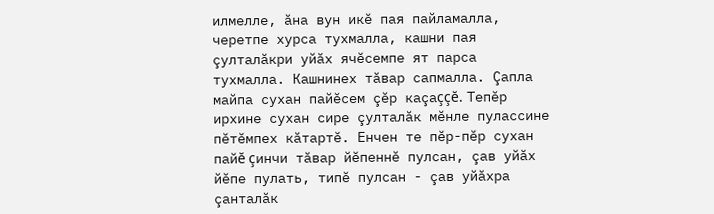илмелле, ăна вун икĕ пая пайламалла, черетпе хурса тухмалла, кашни пая çулталăкри уйăх ячĕсемпе ят парса тухмалла. Кашнинех тăвар сапмалла. Çапла майпа сухан пайĕсем çĕр каçаççĕ. Тепĕр ирхине сухан сире çулталăк мĕнле пулассине пĕтĕмпех кăтартĕ. Енчен те пĕр-пĕр сухан пайĕ çинчи тăвар йĕпеннĕ пулсан, çав уйăх йĕпе пулать, типĕ пулсан - çав уйăхра çанталăк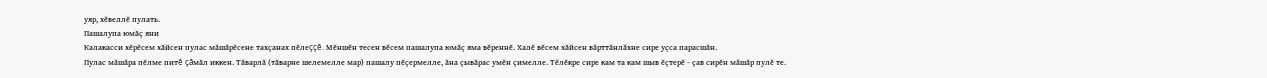уяр, хĕвеллĕ пулать.
Пашалупа юмăç яни
Калакасси хĕрĕсем хăйсен пулас мăшăрĕсене тахçанах пĕлеççĕ. Мĕншĕн тесен вĕсем пашалупа юмăç яма вĕреннĕ. Халĕ вĕсем хăйсен вăрттăнлăхне сире уçса парасшăн.
Пулас мăшăра пĕлме питĕ çăмăл иккен. Тăварлă (тăварне шелемелле мар) пашалу пĕçермелле, ăна çывăрас умĕн çимелле. Тĕлĕкре сире кам та кам шыв ĕçтерĕ - çав сирĕн мăшăр пулĕ те.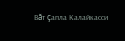Вăт çапла Калайкасси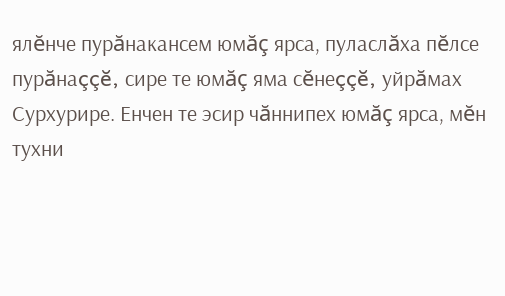ялĕнче пурăнакансем юмăç ярса, пуласлăха пĕлсе пурăнаççĕ, сире те юмăç яма сĕнеççĕ, уйрăмах Сурхурире. Енчен те эсир чăннипех юмăç ярса, мĕн тухни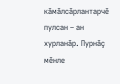кăмăлсăрлантарчĕ пулсан – ан хурланăр. Пурнăç мĕнле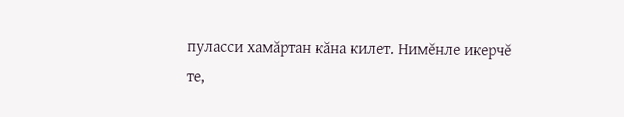пуласси хамăртан кăна килет. Нимĕнле икерчĕ те,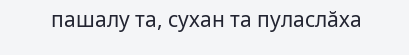пашалу та, сухан та пуласлăха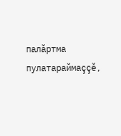палăртма пулатараймаççĕ,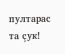пултарас та çук!